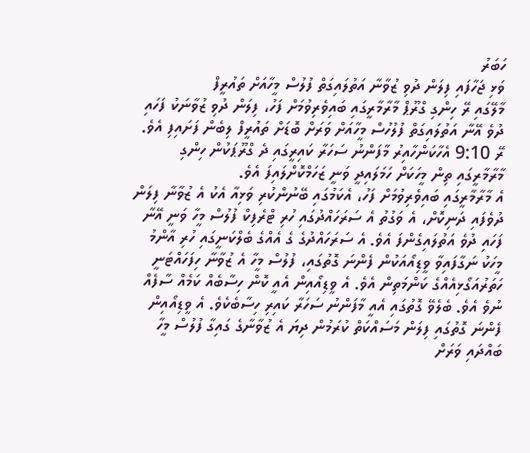ހަބަރު
ވަޅި ޖަހާފައި ފިލަން ދުވި ޒުވާނާ އަތުލައިގަތް ފުލުސް މީހާއަށް ތައުރީފް
މާލޭގައި ރޭ ހިންގި ގްރޫޕް މާރާމާރީގައި ބައިވެރިވުމަށް ފަހު، ފިލަން ދުވި ޒުވާނަކު ފަހައި ދުވެ އޭނާ އަތުލައިގަތް ފުލުހުސް މީހާއަށް ވަރަށް ބޮޑަށް ތައުރީފް ލިބެން ފަށައިފި އެވެ. ރޭ 9:10 އެހާކަންހާއިރު މާފަންނު ސަހަރާ ކައިރީގައި ދެ ގްރޫޕަކުން ހިންގި މާރާމާރީގައި ތިން މީހަކަށް ހަމަލައިދީ ވަނީ ޒަހަމްކޮށްލައިފަ އެވެ.
އެ މާރާމާރީގައި ބައިވެރިވުމަށް ފަހު، އެކަމުގައި ބޭނުންކުރި ވަޅިއާ އެކު އެ ޒުވާނާ ފިލަން ދުވެފައި ދަނިކޮށް، އެ ވަގުތު އެ ސަރަހައްދުގައި ހުރި ޓްރެފިކް ފުލުސް މީހާ ވަނީ އޭނާ ފަހައި ދުވެ އަތުލައިގެންފަ އެވެ. އެ ސަރަހައްދުގެ ގެ އެއްގެ ބެލްކަނީގައި ހުރި އާންމު މީހަކު ނަގާފައިވާ ވީޑިއޯއަކުން ފެންނަ ގޮތުގައި، ފުލުސް މީހާ އެ ޒުވާނާ ހިފަހައްޓަނީ ހަތަރުއަގޯޅިއެއްގެ ކަންމަތިން އެވެ. އެ ވީޑިއޯއިން އެއީ ކޮން ހިސާބެއް ކަމެއް ސާފެއް ނުވެ އެވެ. ބެލެވޭ ގޮތުގައި އެއީ މާފަންނު ސަހަރާ ކައިރި ހިސާބެކެވެ. އެ ވީޑިއޯއިން ފެންނަ ގޮތުގައި ފިލަން މަސައްކަތް ކުރަމުން ދިޔަ އެ ޒުވާނާގެ ގައިގާ ފުލުސް މީހާ ބައްދައި ވަރަށް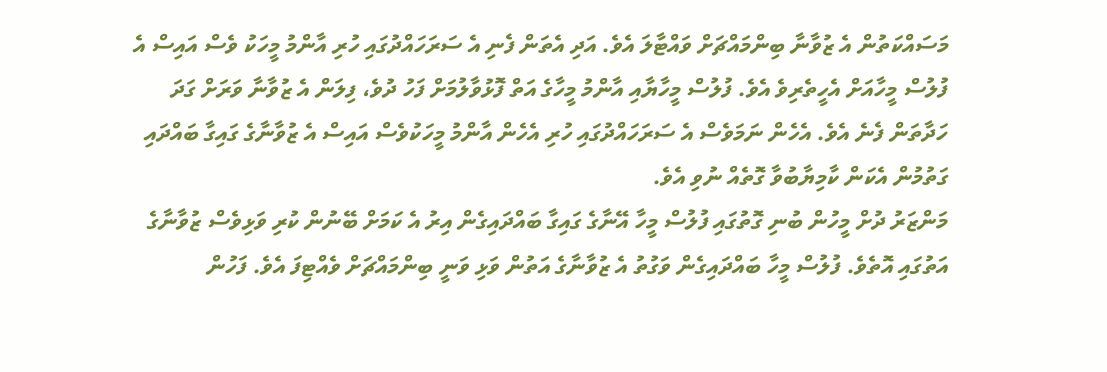މަސައްކަތުން އެ ޒުވާނާ ބިންމައްޗަށް ވައްޓާލަ އެވެ. އަދި އެތަން ފެނި އެ ސަރަހައްދުގައި ހުރި އާންމު މީހަކު ވެސް އައިސް އެ ފުލުސް މީހާއަށް އެހީތެރިވެ އެވެ. ފުލުސް މީހާޔާއި އާންމު މީހާގެ އަތް ފޮޅުވާލުމަށް ފަހު ދުވެ، ފިލަން އެ ޒުވާނާ ވަރަށް ގަދަ ހަދާތަން ފެނެ އެވެ. އެހެން ނަމަވެސް އެ ސަރަހައްދުގައި ހުރި އެހެން އާންމު މީހަކުވެސް އައިސް އެ ޒުވާނާގެ ގައިގާ ބައްދައި ގަތުމުން އެކަން ކާމިޔާބުވާ ގޮތެއް ނުވި އެވެ.
މަންޒަރު ދުށް މީހުން ބުނި ގޮތުގައި ފުލުސް މީހާ އޭނާގެ ގައިގާ ބައްދައިގެން އިރު އެ ކަމަށް ބޭނުން ކުރި ވަޅިވެސް ޒުވާނާގެ އަތުގައި އޮތެވެ. ފުލުސް މީހާ ބައްދައިގެން ވަގުތު އެ ޒުވާނާގެ އަތުން ވަޅި ވަނީ ބިންމައްޗަށް ވެއްޓިފަ އެވެ. ފަހުން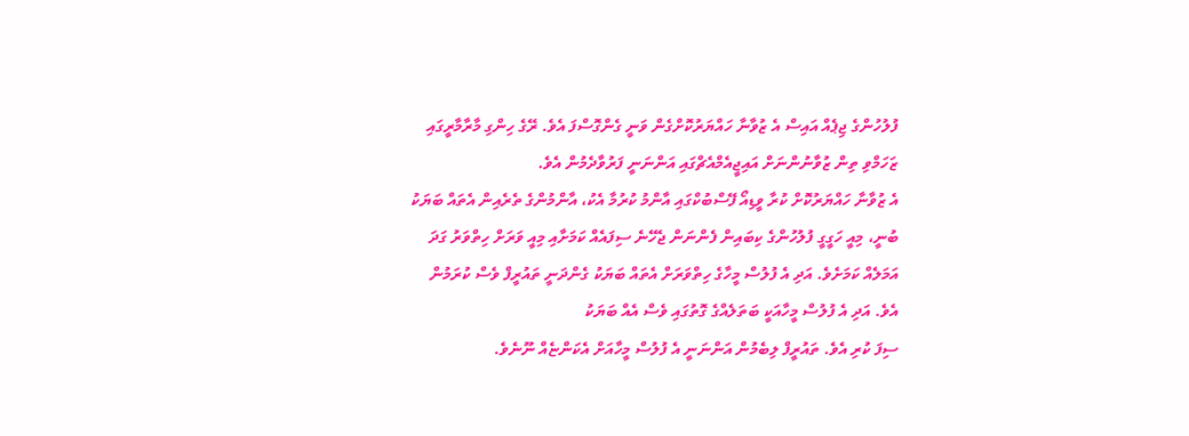ފުލުހުންގެ ޖިޕެއް އައިސް އެ ޒުވާނާ ހައްޔަރުކޮށްގެން ވަނީ ގެންގޮސްފަ އެވެ. ރޭގެ ހިންގި މާރާމާރީގައި ޒަހަމްވި ތިން ޒުވާނުންނަށް އައިޖީއެމްއެޗްގައި އަންނަނީ ފަރުވާދެމުން އެވެ.
އެ ޒުވާނާ ހައްޔަރުކޮށް ކުރާ ވީޑިއޯ ފޭސްބުކްގައި އާންމު ކުރުމާ އެކު، އާންމުންގެ ތެރެއިން އެތައް ބަޔަކު ބުނީ، މިއީ ހަގީގީ ފުލުހުންގެ ކިބައިން ފެންނަން ޖެހޭނެ ސިފައެއް ކަމަށާއި މިއީ ވަރަށް ހިތްވަރު ގަދަ އަމަލެއް ކަމަށެވެ. އަދި އެ ފުލުސް މީހާގެ ހިތްވަރަށް އެތައް ބަޔަކު ގެންދަނީ ތައުރީފް ވެސް ކުރަމުން އެވެ. އަދި އެ ފުލުސް މީހާއަކީ ބަތަލެއްގެ ގޮތުގައި ވެސް އެއް ބަޔަކު
ސިފަ ކުރި އެވެ. ތައުރީފް ލިބެމުން އަންނަނީ އެ ފުލުސް މީހާއަށް އެކަންޏެއް ނޫނެވެ.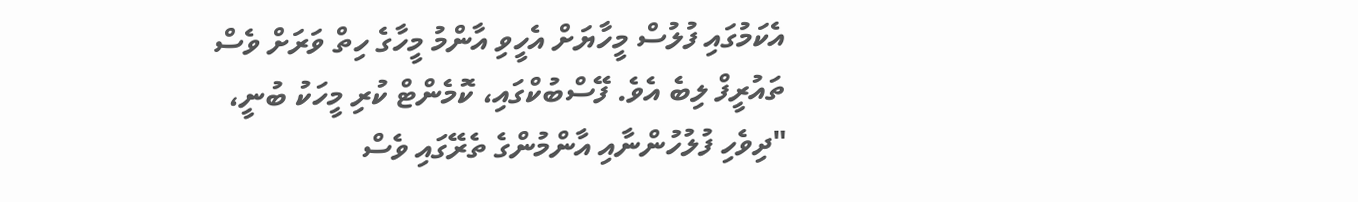އެކަމުގައި ފުލުސް މީހާޔަށް އެހީވި އާންމު މީހާގެ ހިތް ވަރަށް ވެސް ތައުރީފް ލިބެ އެވެ. ފޭސްބުކްގައި، ކޮމެންޓް ކުރި މީހަކު ބުނީ، "ދިވެހި ފުލުހުންނާއި އާންމުންގެ ތެރޭގައި ވެސް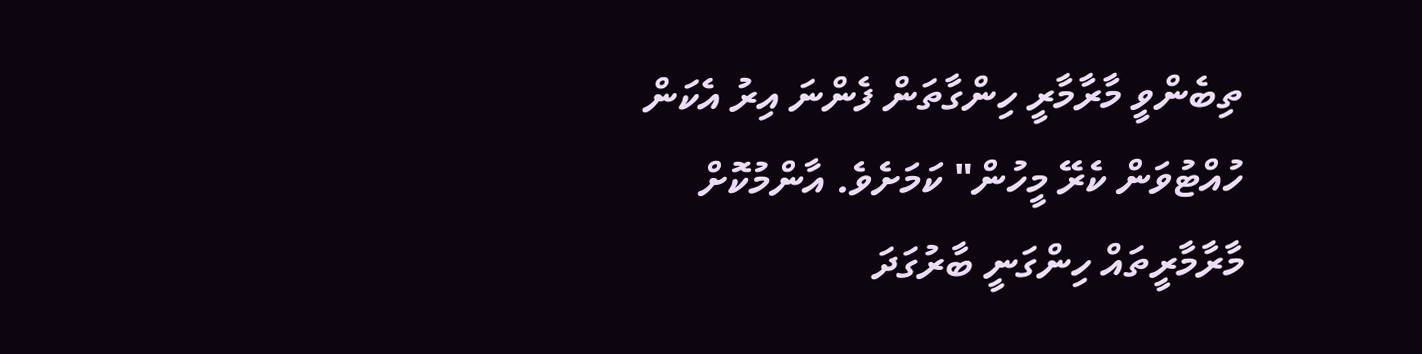ތިބެންވީ މާރާމާރީ ހިންގާތަން ފެންނަ އިރު އެކަން ހުއްޓުވަން ކެރޭ މީހުން" ކަމަށެވެ. އާންމުކޮށް މާރާމާރީތައް ހިންގަނީ ބާރުގަދަ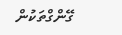ގޭންގްތަކުން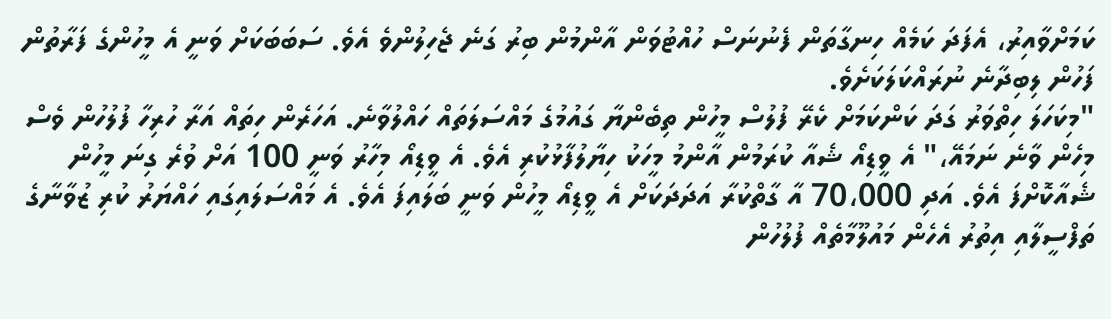ކަމަށްވާއިރު، އެފަދަ ކަމެއް ހިނގާތަން ފެނުނަސް ހުއްޓުވަން އާންމުން ބިރު ގަނެ ޖެހިލުންވެ އެވެ. ސަބަބަކަށް ވަނީ އެ މީހުންގެ ފަރާތުން ފަހުން ލިބިދާނެ ނުރައްކަލަކަށެވެ.
"މިކަހަލަ ހިތްވަރު ގަދަ ކަންކަމަށް ކެރޭ ފުލުސް މީހުން ތިބެންޔާ ގައުމުގެ މައްސަލަތައް ހައްލުވާނެ. އަހަރެން ހިތައް އަރާ ހުރިހާ ފުލުހުން ވެސް މިހެން ވާނެ ނަމައޭ،" އެ ވީޑިއޯ ޝެއާ ކުރަމުން އާންމު މީހަކު ހިޔާލުފާޅުކުރި އެވެ. އެ ވީޑިއޯ މިހާރު ވަނީ 100 އަށް ވުރެ ގިނަ މީހުން ޝެއާކޮށްފަ އެވެ. އަދި 70،000 އާ ގާތްކުރާ އަދަދަކަށް އެ ވީޑިއޯ މީހުން ވަނީ ބަލައިފަ އެވެ. އެ މައްސަލައިގައި ހައްޔަރު ކުރި ޒުވާނާގެ ތަފްސީލާއި އިތުރު އެހެން މައުލޫމާތެއް ފުލުހުން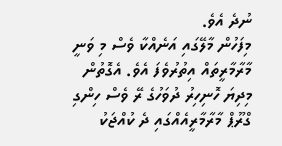ނުދެ އެވެ.
މިފަހުން މާލޭގައި އަނެއްކާ ވެސް މި ވަނީ މާރާމާރީތައް އިތުރުވެފަ އެވެ. އެގޮތުން މިދިޔަ ހޮނިހިރު ދުވަހުގެ ރޭ ވެސް ހިންގި ގްރޫޕް މާރާމާރީއެއްގައި ދެ ކުއްޖަކު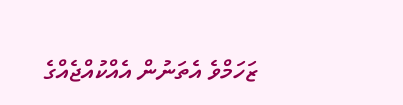ޒަހަމްވެ އެތަނުން އެއްކުއްޖެއްގެ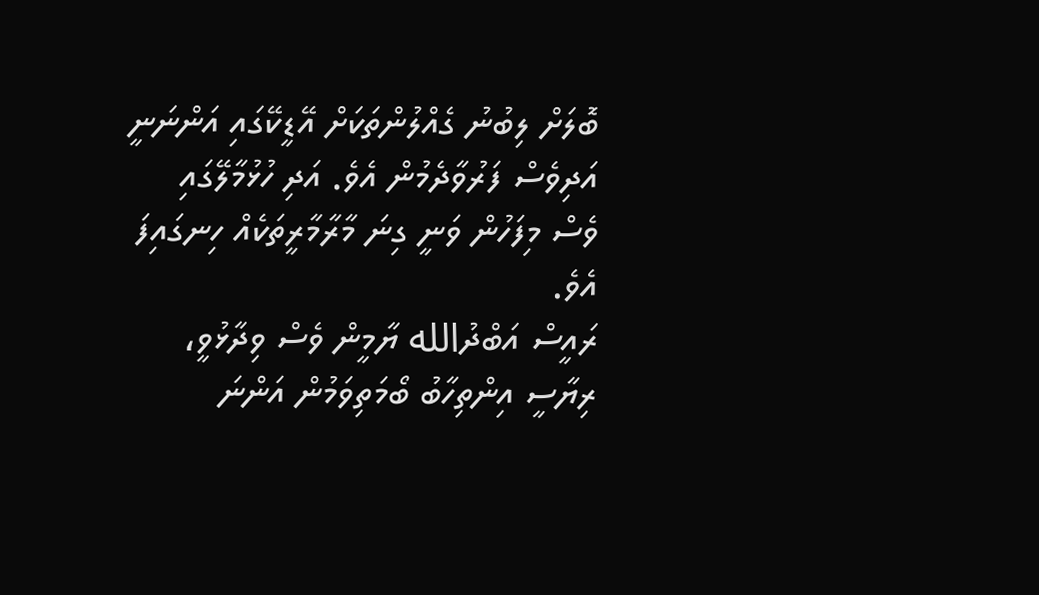ބޮލަށް ލިބުނު ގެއްލުންތަކަށް އޭޑީކޭގައި އަންނަނީ އަދިވެސް ފަރުވާދެމުން އެވެ. އަދި ހުޅުމާލޭގައި ވެސް މިފަހުން ވަނީ ގިނަ މާރާމާރީތަކެއް ހިނގައިފަ އެވެ.
ރައީސް އަބްދުالله ޔާމީން ވެސް ވިދާޅުވީ، ރިޔާސީ އިންތިހާބު ބޯމަތިވަމުން އަންނަ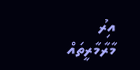އިރު މާރާމާރީތައް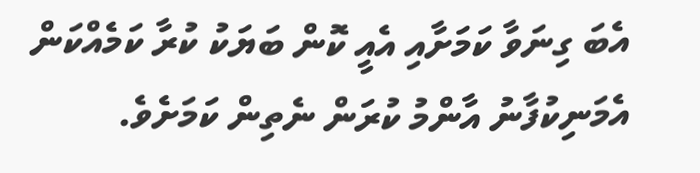އެބަ ގިނަވާ ކަމަށާއި އެއީ ކޮން ބަޔަކު ކުރާ ކަމެއްކަން އެމަނިކުފާނު އާންމު ކުރަން ނެތިން ކަމަށެވެ.